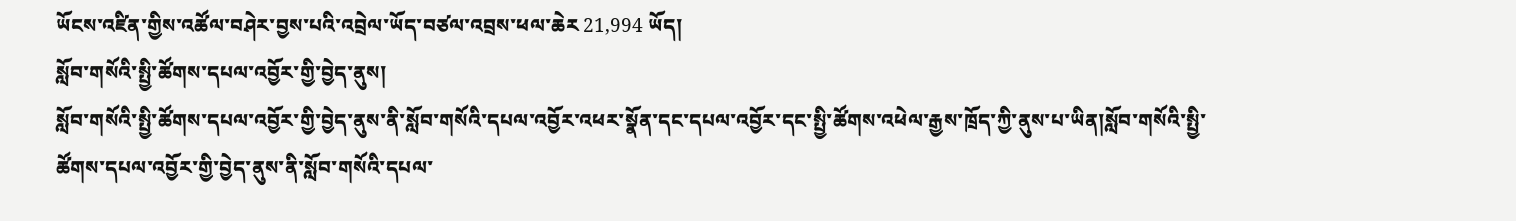ཡོངས་འཛིན་གྱིས་འཚོལ་བཤེར་བྱས་པའི་འབྲེལ་ཡོད་བཙལ་འབྲས་ཕལ་ཆེར 21,994 ཡོད།
སློབ་གསོའི་སྤྱི་ཚོགས་དཔལ་འབྱོར་གྱི་བྱེད་ནུས།
སློབ་གསོའི་སྤྱི་ཚོགས་དཔལ་འབྱོར་གྱི་བྱེད་ནུས་ནི་སློབ་གསོའི་དཔལ་འབྱོར་འཕར་སྣོན་དང་དཔལ་འབྱོར་དང་སྤྱི་ཚོགས་འཕེལ་རྒྱས་ཁྲོད་ཀྱི་ནུས་པ་ཡིན།སློབ་གསོའི་སྤྱི་ཚོགས་དཔལ་འབྱོར་གྱི་བྱེད་ནུས་ནི་སློབ་གསོའི་དཔལ་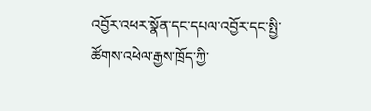འབྱོར་འཕར་སྣོན་དང་དཔལ་འབྱོར་དང་སྤྱི་ཚོགས་འཕེལ་རྒྱས་ཁྲོད་ཀྱི་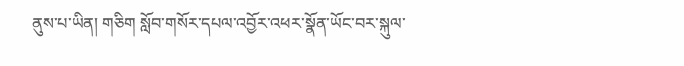ནུས་པ་ཡིན། གཅིག སློབ་གསོར་དཔལ་འབྱོར་འཕར་སྣོན་ཡོང་བར་སྐུལ་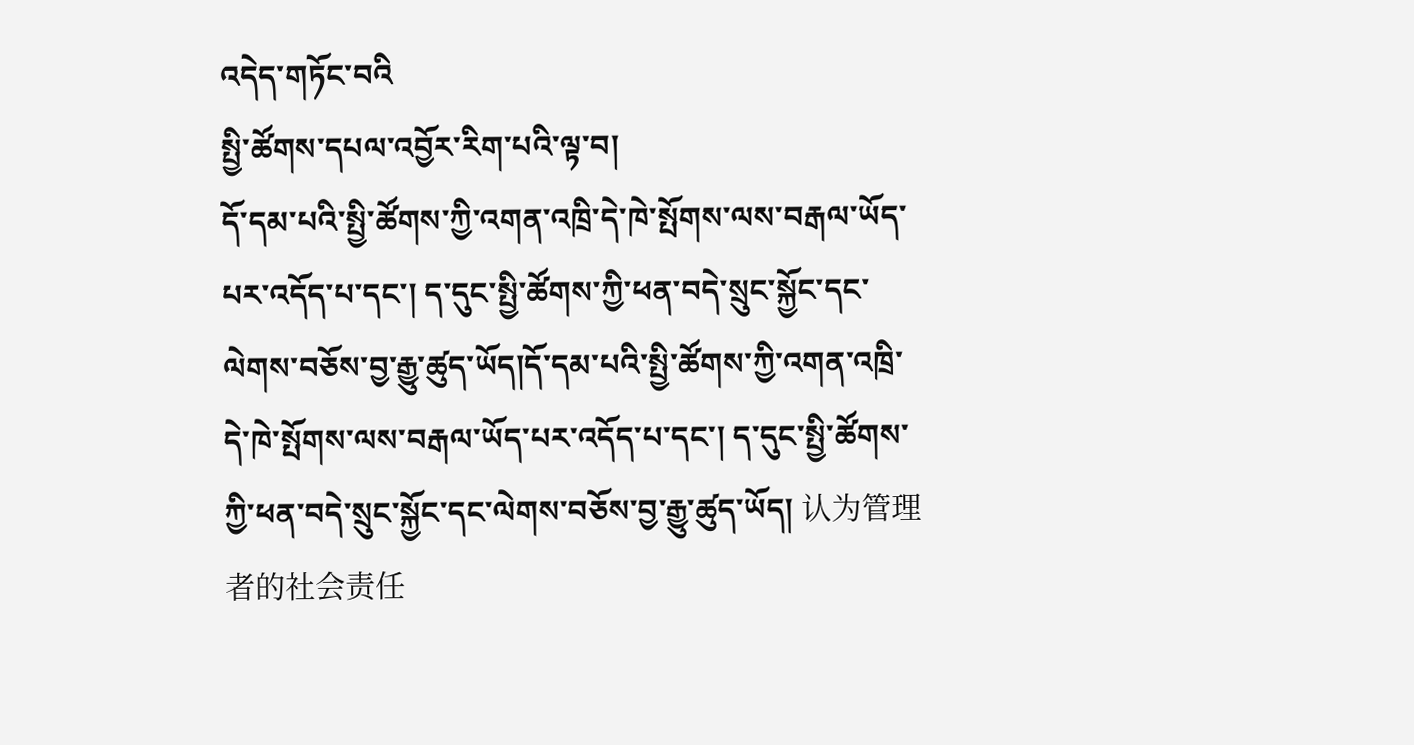འདེད་གཏོང་བའི
སྤྱི་ཚོགས་དཔལ་འབྱོར་རིག་པའི་ལྟ་བ།
དོ་དམ་པའི་སྤྱི་ཚོགས་ཀྱི་འགན་འཁྲི་དེ་ཁེ་སྤོགས་ལས་བརྒལ་ཡོད་པར་འདོད་པ་དང་། ད་དུང་སྤྱི་ཚོགས་ཀྱི་ཕན་བདེ་སྲུང་སྐྱོང་དང་ལེགས་བཅོས་བྱ་རྒྱུ་ཚུད་ཡོད།དོ་དམ་པའི་སྤྱི་ཚོགས་ཀྱི་འགན་འཁྲི་དེ་ཁེ་སྤོགས་ལས་བརྒལ་ཡོད་པར་འདོད་པ་དང་། ད་དུང་སྤྱི་ཚོགས་ཀྱི་ཕན་བདེ་སྲུང་སྐྱོང་དང་ལེགས་བཅོས་བྱ་རྒྱུ་ཚུད་ཡོད། 认为管理者的社会责任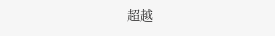超越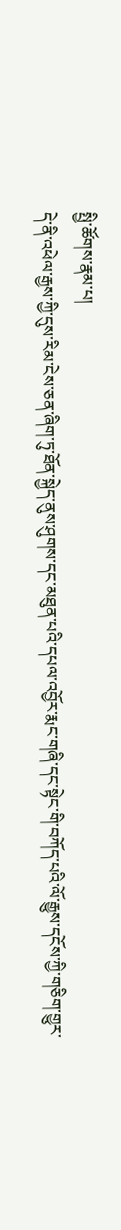སྤྱི་ཚོགས་རྣམ་པ།
དེ་ནི་འཕེལ་རྒྱས་ཀྱི་དུས་རིམ་ངེས་ཅན་ཞིག་ཏུ་ཐོན་སྐྱེད་ནུས་ཤུགས་དང་མཐུན་པའི་དཔལ་འབྱོར་རྨང་གཞི་དང་སྟེང་གི་བཀོད་པའི་ལོ་རྒྱུས་དངོས་ཀྱི་གཅིག་གྱུར་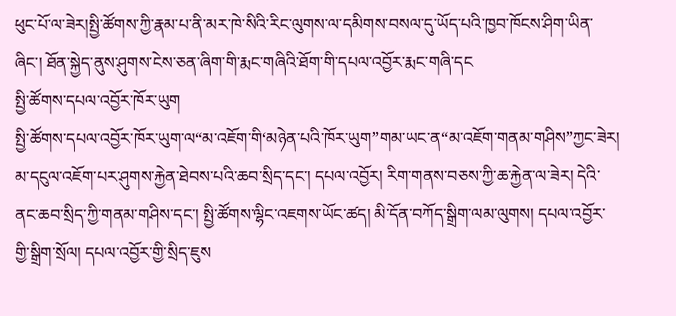ཕུང་པོ་ལ་ཟེར།སྤྱི་ཚོགས་ཀྱི་རྣམ་པ་ནི་མར་ཁེ་སིའི་རིང་ལུགས་ལ་དམིགས་བསལ་དུ་ཡོད་པའི་ཁྱབ་ཁོངས་ཤིག་ཡིན་ཞིང་། ཐོན་སྐྱེད་ནུས་ཤུགས་ངེས་ཅན་ཞིག་གི་རྨང་གཞིའི་ཐོག་གི་དཔལ་འབྱོར་རྨང་གཞི་དང
སྤྱི་ཚོགས་དཔལ་འབྱོར་ཁོར་ཡུག
སྤྱི་ཚོགས་དཔལ་འབྱོར་ཁོར་ཡུག་ལ“མ་འཇོག་གི‘མཉེན་པའི་ཁོར་ཡུག”གམ་ཡང་ན“མ་འཇོག་གནམ་གཤིས”ཀྱང་ཟེར། མ་དངུལ་འཇོག་པར་ཤུགས་རྐྱེན་ཐེབས་པའི་ཆབ་སྲིད་དང་། དཔལ་འབྱོར། རིག་གནས་བཅས་ཀྱི་ཆ་རྐྱེན་ལ་ཟེར། དེའི་ནང་ཆབ་སྲིད་ཀྱི་གནམ་གཤིས་དང་། སྤྱི་ཚོགས་ལྷིང་འཇགས་ཡོང་ཚད། མི་དོན་བཀོད་སྒྲིག་ལམ་ལུགས། དཔལ་འབྱོར་གྱི་སྒྲིག་སྲོལ། དཔལ་འབྱོར་གྱི་སྲིད་ཇུས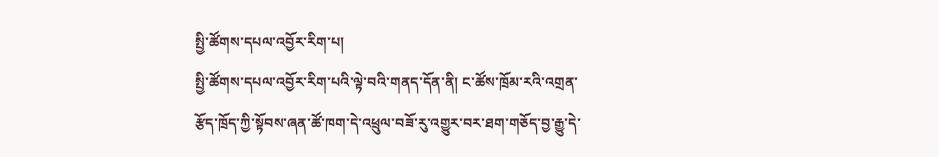སྤྱི་ཚོགས་དཔལ་འབྱོར་རིག་པ།
སྤྱི་ཚོགས་དཔལ་འབྱོར་རིག་པའི་ལྟེ་བའི་གནད་དོན་ནི། ང་ཚོས་ཁྲོམ་རའི་འགྲན་རྩོད་ཁྲོད་ཀྱི་སྟོབས་ཞན་ཚོ་ཁག་དེ་འཕྲུལ་བཟོ་རུ་འགྱུར་བར་ཐག་གཅོད་བྱ་རྒྱུ་དེ་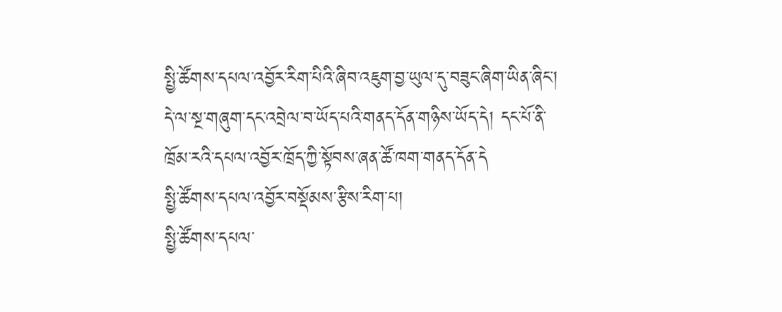སྤྱི་ཚོགས་དཔལ་འབྱོར་རིག་པིའི་ཞིབ་འཇུག་བྱ་ཡུལ་དུ་བཟུང་ཞིག་ཡིན་ཞིང་། དེ་ལ་སྔ་གཞུག་དང་འབྲེལ་བ་ཡོད་པའི་གནད་དོན་གཉིས་ཡོད་དེ། དང་པོ་ནི་ཁྲོམ་རའི་དཔལ་འབྱོར་ཁྲོད་ཀྱི་སྟོབས་ཞན་ཚོ་ཁག་གནད་དོན་དེ
སྤྱི་ཚོགས་དཔལ་འབྱོར་བསྡོམས་རྩིས་རིག་པ།
སྤྱི་ཚོགས་དཔལ་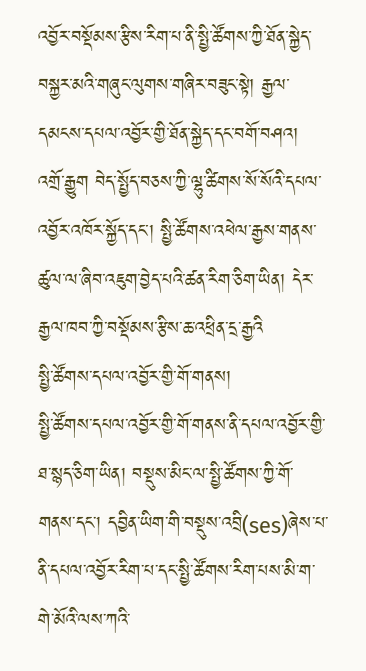འབྱོར་བསྡོམས་རྩིས་རིག་པ་ནི་སྤྱི་ཚོགས་ཀྱི་ཐོན་སྐྱེད་བསྐྱར་མའི་གཞུང་ལུགས་གཞིར་བཟུང་སྟེ། རྒྱལ་དམངས་དཔལ་འབྱོར་གྱི་ཐོན་སྐྱེད་དང་བགོ་བཤའ། འགྲོ་རྒྱུག བེད་སྤྱོད་བཅས་ཀྱི་ལྷུ་ཚིགས་སོ་སོའི་དཔལ་འབྱོར་འཁོར་སྐྱོད་དང་། སྤྱི་ཚོགས་འཕེལ་རྒྱས་གནས་ཚུལ་ལ་ཞིབ་འཇུག་བྱེད་པའི་ཚན་རིག་ཅིག་ཡིན། དེར་རྒྱལ་ཁབ་ཀྱི་བསྡོམས་རྩིས་ཆ་འཕྲིན་དྲ་རྒྱའི
སྤྱི་ཚོགས་དཔལ་འབྱོར་གྱི་གོ་གནས།
སྤྱི་ཚོགས་དཔལ་འབྱོར་གྱི་གོ་གནས་ནི་དཔལ་འབྱོར་གྱི་ཐ་སྙད་ཅིག་ཡིན། བསྡུས་མིང་ལ་སྤྱི་ཚོགས་ཀྱི་གོ་གནས་དང་། དབྱིན་ཡིག་གི་བསྡུས་འབྲི(ses)ཞེས་པ་ནི་དཔལ་འབྱོར་རིག་པ་དང་སྤྱི་ཚོགས་རིག་པས་མི་ག་གེ་མོའི་ལས་ཀའི་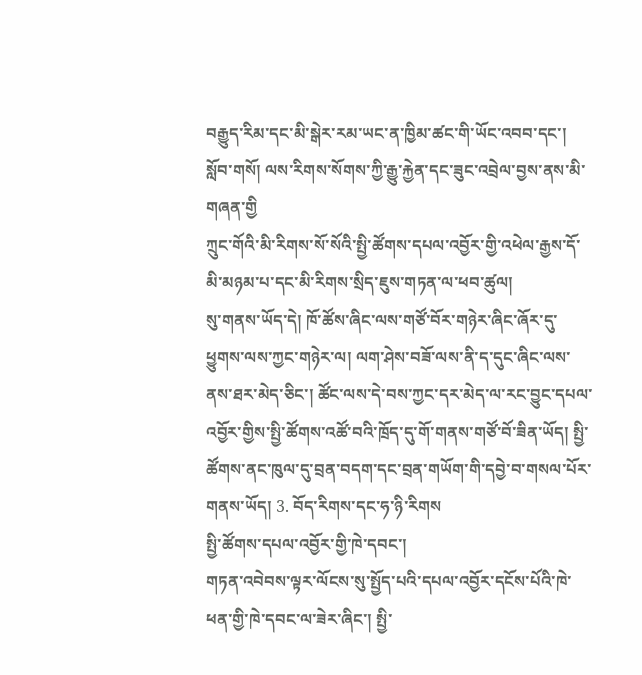བརྒྱུད་རིམ་དང་མི་སྒེར་རམ་ཡང་ན་ཁྱིམ་ཚང་གི་ཡོང་འབབ་དང་། སློབ་གསོ། ལས་རིགས་སོགས་ཀྱི་རྒྱུ་རྐྱེན་དང་ཟུང་འབྲེལ་བྱས་ནས་མི་གཞན་གྱི
ཀྲུང་གོའི་མི་རིགས་སོ་སོའི་སྤྱི་ཚོགས་དཔལ་འབྱོར་གྱི་འཕེལ་རྒྱས་དོ་མི་མཉམ་པ་དང་མི་རིགས་སྲིད་ཇུས་གཏན་ལ་ཕབ་ཚུལ།
སུ་གནས་ཡོད་དེ། ཁོ་ཚོས་ཞིང་ལས་གཙོ་བོར་གཉེར་ཞིང་ཞོར་དུ་ཕྱུགས་ལས་ཀྱང་གཉེར་ལ། ལག་ཤེས་བཟོ་ལས་ནི་ད་དུང་ཞིང་ལས་ནས་ཐར་མེད་ཅིང་། ཚོང་ལས་དེ་བས་ཀྱང་དར་མེད་ལ་རང་བྱུང་དཔལ་འབྱོར་གྱིས་སྤྱི་ཚོགས་འཚོ་བའི་ཁྲོད་དུ་གོ་གནས་གཙོ་བོ་ཟིན་ཡོད། སྤྱི་ཚོགས་ནང་ཁུལ་དུ་བྲན་བདག་དང་བྲན་གཡོག་གི་དབྱེ་བ་གསལ་པོར་གནས་ཡོད། 3. བོད་རིགས་དང་ཧ་ཉི་རིགས
སྤྱི་ཚོགས་དཔལ་འབྱོར་གྱི་ཁེ་དབང་།
གཏན་འབེབས་ལྟར་ལོངས་སུ་སྤྱོད་པའི་དཔལ་འབྱོར་དངོས་པོའི་ཁེ་ཕན་གྱི་ཁེ་དབང་ལ་ཟེར་ཞིང་། སྤྱི་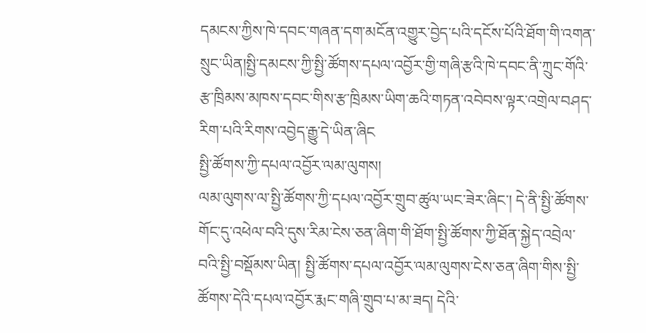དམངས་ཀྱིས་ཁེ་དབང་གཞན་དག་མངོན་འགྱུར་བྱེད་པའི་དངོས་པོའི་ཐོག་གི་འགན་སྲུང་ཡིན།སྤྱི་དམངས་ཀྱི་སྤྱི་ཚོགས་དཔལ་འབྱོར་གྱི་གཞི་རྩའི་ཁེ་དབང་ནི་ཀྲུང་གོའི་རྩ་ཁྲིམས་མཁས་དབང་གིས་རྩ་ཁྲིམས་ཡིག་ཆའི་གཏན་འབེབས་ལྟར་འགྲེལ་བཤད་རིག་པའི་རིགས་འབྱེད་རྒྱུ་དེ་ཡིན་ཞིང
སྤྱི་ཚོགས་ཀྱི་དཔལ་འབྱོར་ལམ་ལུགས།
ལམ་ལུགས་ལ་སྤྱི་ཚོགས་ཀྱི་དཔལ་འབྱོར་གྲུབ་ཚུལ་ཡང་ཟེར་ཞིང་། དེ་ནི་སྤྱི་ཚོགས་གོང་དུ་འཕེལ་བའི་དུས་རིམ་ངེས་ཅན་ཞིག་གི་ཐོག་སྤྱི་ཚོགས་ཀྱི་ཐོན་སྐྱེད་འབྲེལ་བའི་སྤྱི་བསྡོམས་ཡིན། སྤྱི་ཚོགས་དཔལ་འབྱོར་ལམ་ལུགས་ངེས་ཅན་ཞིག་གིས་སྤྱི་ཚོགས་དེའི་དཔལ་འབྱོར་རྨང་གཞི་གྲུབ་པ་མ་ཟད། དེའི་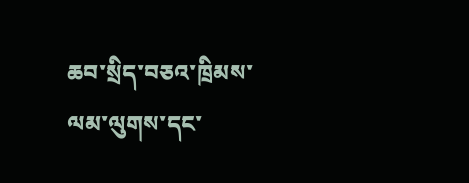ཆབ་སྲིད་བཅའ་ཁྲིམས་ལམ་ལུགས་དང་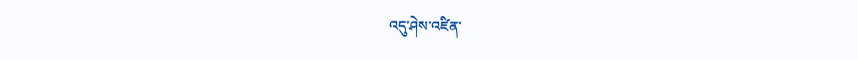འདུ་ཤེས་འཛིན་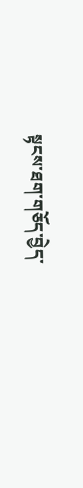སྟངས་ཐག་གཅོད་བྱེད་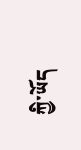ཀྱི་ཡོད